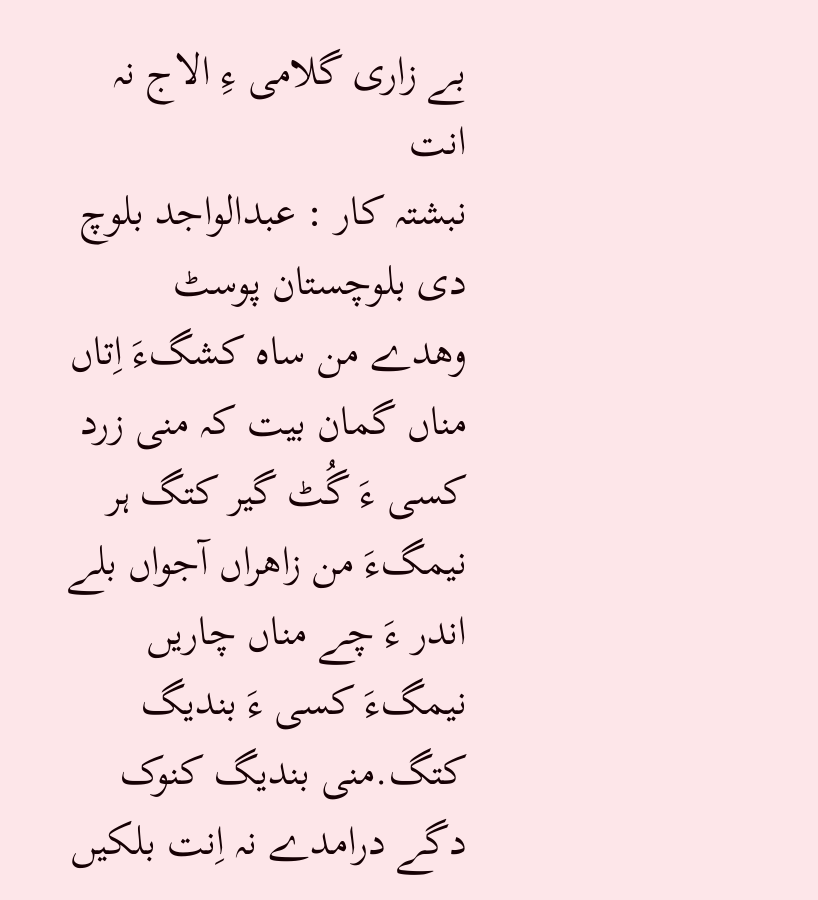بے زاری گلامی ءِ الاج نہ انت
نبشتہ کار : عبدالواجد بلوچ
دی بلوچستان پوسٹ
وھدے من ساہ کشگءَ اِتاں مناں گمان بیت کہ منی زرد کسی ءَ گُٹ گیر کتگ ہر نیمگءَ من زاھراں آجواں بلے اندر ءَ چے مناں چاریں نیمگءَ کسی ءَ بندیگ کتگ.منی بندیگ کنوک دگے درامدے نہ اِنت بلکیں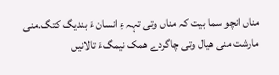مناں انچو سما بیت کہ مناں وتی تہہ ءِ انسان ءَ بندیگ کتگ.منی مارشت منی ھیال وتی چاگردے ھمک نیمگءَ تالانیں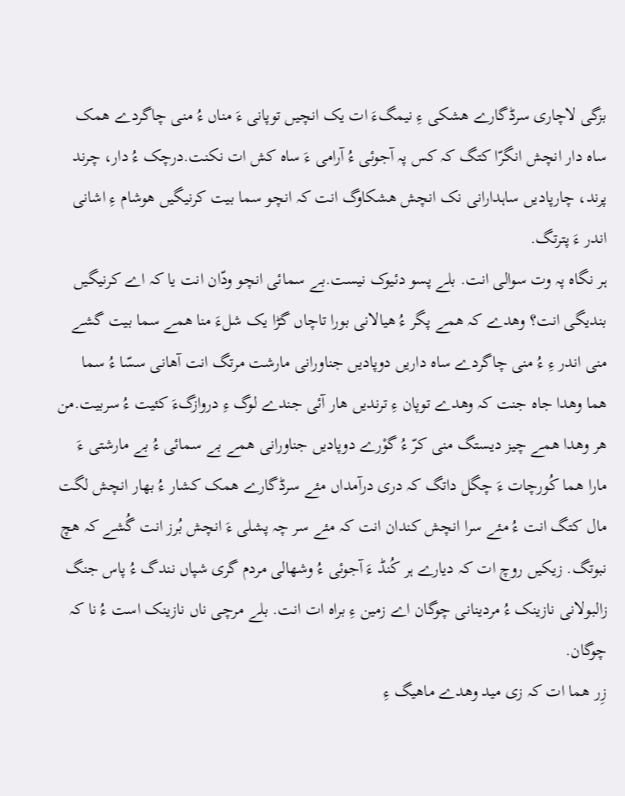بزگی لاچاری سرڈگارے ھشکی ءِ نیمگءَ ات یک انچیں توپانی ءَ مناں ءُ منی چاگردے ھمک ساہ دار انچش انگرّا کتگ کہ کس پہ آجوئی ءُ آرامی ءَ ساہ کش ات نکنت.درچک ءُ دار، چرند پرند، چارپادیں ساہدارانی نک انچش ھشکاوگ انت کہ انچو سما بیت کرنیگیں ھوشام ءِ اشانی اندر ءَ پترتگ.
ہر نگاہ پہ وت سوالی انت. بلے پسو دئیوک نیست.بے سمائی انچو ودّان انت یا کہ اے کرنیگیں بندیگی انت؟ وھدے کہ ھمے پگر ءُ ھیالانی بورا تاچاں گڑا یک شلءَ منا ھمے سما بیت گشے منی اندر ءِ ءُ منی چاگردے ساہ داریں دوپادیں جناورانی مارشت مرتگ انت آھانی سسّا ءُ سما ھما وھدا جاہ جنت کہ وھدے توپان ءِ ترندیں ھار آئی جندے لوگ ءِ دروازگءَ کئیت ءُ سربیت.من ھر وھدا ھمے چیز دیستگ منی کرّ ءُ گوْرے دوپادیں جناورانی ھمے بے سمائی ءُ بے مارشتی ءَ مارا ھما کُورچات ءَ چگل داتگ کہ دری درآمداں مئے سرڈگارے ھمک کشار ءُ بھار انچش لگت مال کتگ انت ءُ مئے سرا انچش کندان انت کہ مئے سر چہ پشلی ءَ انچش بُرز انت گُشے کہ ھچ نبوتگ. زیکیں روچ ات کہ دیارے ہر کُنڈ ءَ آجوئی ءُ وشھالی مردم گری شپاں نندگ ءُ پاس جنگ زالبولانی نازینک ءُ مردینانی چوگان اے زمین ءِ براہ ات انت. بلے مرچی ناں نازینک است ءُ نا کہ چوگان.
زِر ھما ات کہ زی مید وھدے ماھیگ ءِ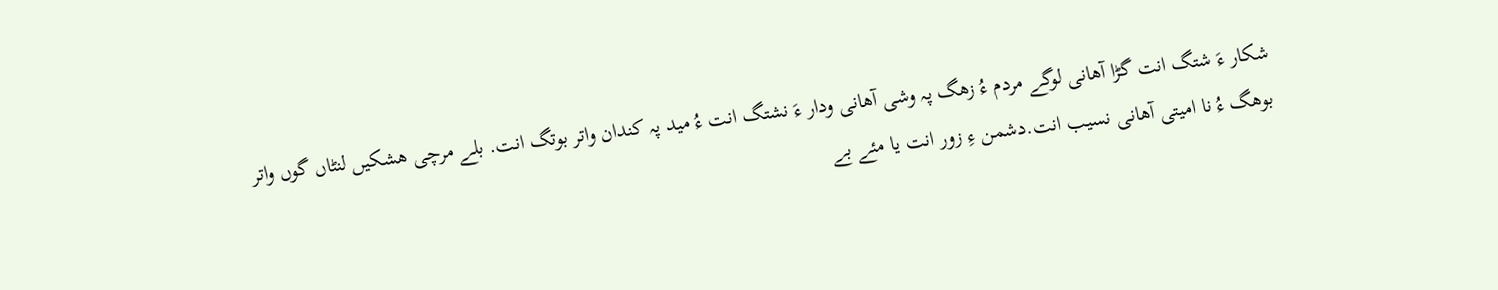شکار ءَ شتگ انت گڑا آھانی لوگے مردم ءُ زھگ پہ وشی آھانی ودار ءَ نشتگ انت ءُ مید پہ کندان واتر بوتگ انت. بلے مرچی ھشکیں لنٹاں گوں واتر بوھگ ءُ نا امیتی آھانی نسیب انت.دشمن ءِ زور انت یا مئے بے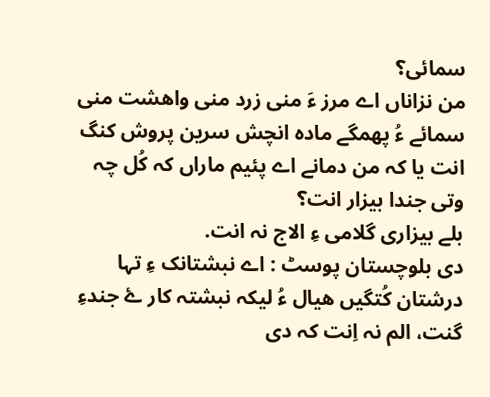سمائی؟
من نزاناں اے مرز ءَ منی زرد منی واھشت منی سمائے ءُ پھمگے مادہ انچش سرین پروش کنگ انت یا کہ من دمانے اے پئیم ماراں کہ کُل چہ وتی جندا بیزار انت؟
بلے بیزاری گلامی ءِ الاج نہ انت.
دی بلوچستان پوسٹ : اے نبشتانک ءِ تہا درشتان کُتگیں ھیال ءُ لیکہ نبشتہ کار ۓ جندءِ گنت، الم نہ اِنت کہ دی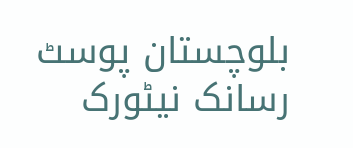بلوچستان پوسٹ رسانک نیٹورک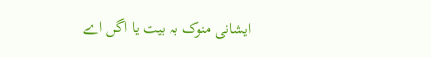ایشانی منوک بہ بیت یا اگں اے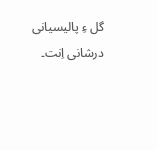گل ءِ پالیسیانی درشانی اِنت۔